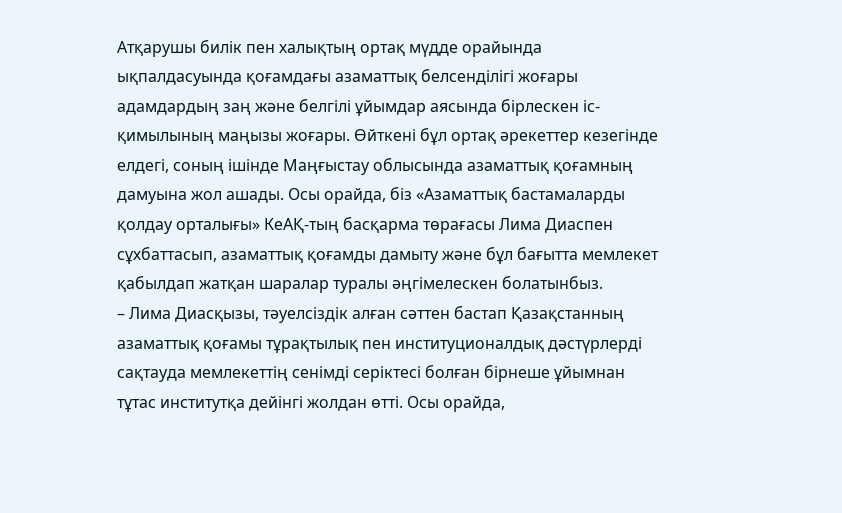Атқарушы билік пен халықтың ортақ мүдде орайында ықпалдасуында қоғамдағы азаматтық белсенділігі жоғары адамдардың заң және белгілі ұйымдар аясында бірлескен іс-қимылының маңызы жоғары. Өйткені бұл ортақ әрекеттер кезегінде елдегі, соның ішінде Маңғыстау облысында азаматтық қоғамның дамуына жол ашады. Осы орайда, біз «Азаматтық бастамаларды қолдау орталығы» КеАҚ-тың басқарма төрағасы Лима Диаспен сұхбаттасып, азаматтық қоғамды дамыту және бұл бағытта мемлекет қабылдап жатқан шаралар туралы әңгімелескен болатынбыз.
– Лима Диасқызы, тәуелсіздік алған сәттен бастап Қазақстанның азаматтық қоғамы тұрақтылық пен институционалдық дәстүрлерді сақтауда мемлекеттің сенімді серіктесі болған бірнеше ұйымнан тұтас институтқа дейінгі жолдан өтті. Осы орайда,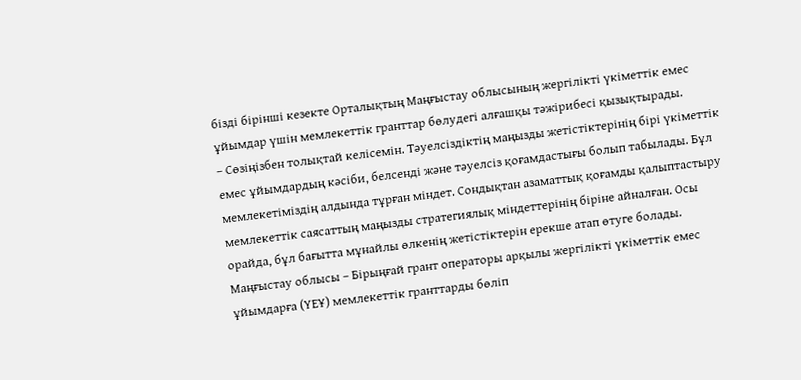бізді бірінші кезекте Орталықтың Маңғыстау облысының жергілікті үкіметтік емес ұйымдар үшін мемлекеттік гранттар бөлудегі алғашқы тәжірибесі қызықтырады.
– Сөзіңізбен толықтай келісемін. Тәуелсіздіктің маңызды жетістіктерінің бірі үкіметтік емес ұйымдардың кәсіби, белсенді және тәуелсіз қоғамдастығы болып табылады. Бұл мемлекетіміздің алдында тұрған міндет. Сондықтан азаматтық қоғамды қалыптастыру мемлекеттік саясаттың маңызды стратегиялық міндеттерінің біріне айналған. Осы орайда, бұл бағытта мұнайлы өлкенің жетістіктерін ерекше атап өтуге болады.
Маңғыстау облысы – Бірыңғай грант операторы арқылы жергілікті үкіметтік емес ұйымдарға (ҮЕҰ) мемлекеттік гранттарды бөліп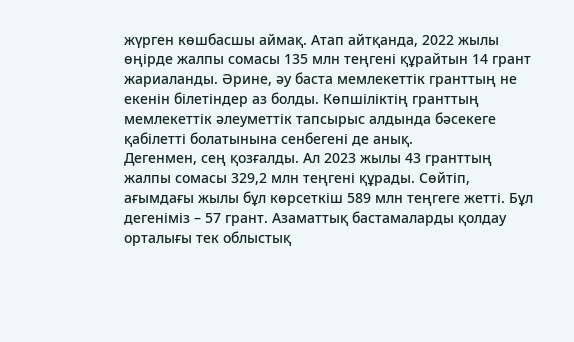жүрген көшбасшы аймақ. Атап айтқанда, 2022 жылы өңірде жалпы сомасы 135 млн теңгені құрайтын 14 грант жариаланды. Әрине, әу баста мемлекеттік гранттың не екенін білетіндер аз болды. Көпшіліктің гранттың мемлекеттік әлеуметтік тапсырыс алдында бәсекеге қабілетті болатынына сенбегені де анық.
Дегенмен, сең қозғалды. Ал 2023 жылы 43 гранттың жалпы сомасы 329,2 млн теңгені құрады. Сөйтіп, ағымдағы жылы бұл көрсеткіш 589 млн теңгеге жетті. Бұл дегеніміз – 57 грант. Азаматтық бастамаларды қолдау орталығы тек облыстық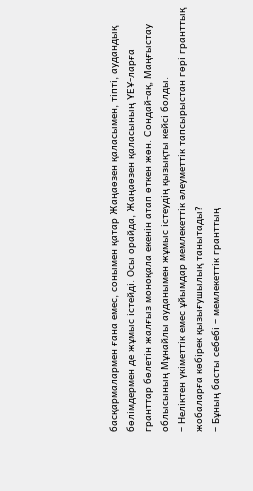басқармалармен ғана емес, сонымен қатар Жаңаөзен қаласымен, тіпті, аудандық бөлімдермен де жұмыс істейді. Осы орайда, Жаңаөзен қаласының ҮЕҰ-ларға гранттар бөлетін жалғыз моноқала екенін атап өткен жөн. Сондай-ақ, Маңғыстау облысының Мұнайлы ауданымен жұмыс істеудің қызықты кейсі болды.
– Неліктен үкіметтік емес ұйымдар мемлекеттік әлеуметтік тапсырыстан гөрі гранттық жобаларға көбірек қызығушылық танытады?
– Бұның басты себебі – мемлекеттік гранттың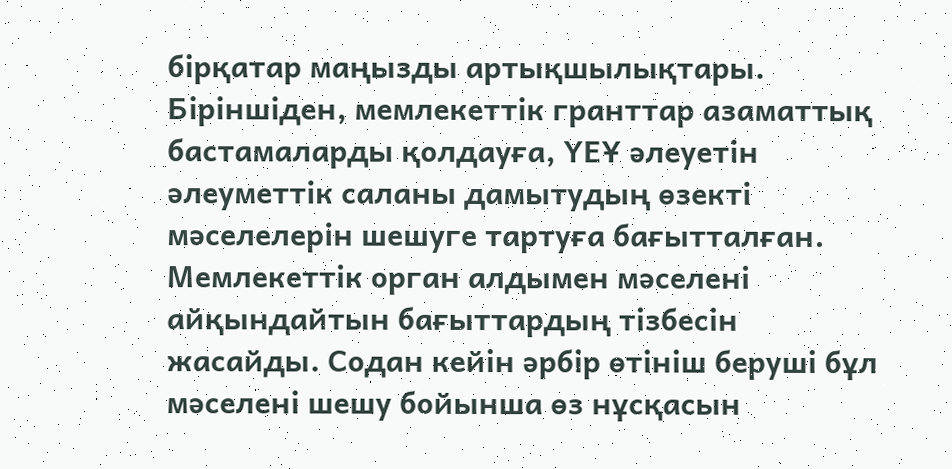бірқатар маңызды артықшылықтары. Біріншіден, мемлекеттік гранттар азаматтық бастамаларды қолдауға, ҮЕҰ әлеуетін әлеуметтік саланы дамытудың өзекті мәселелерін шешуге тартуға бағытталған. Мемлекеттік орган алдымен мәселені айқындайтын бағыттардың тізбесін жасайды. Содан кейін әрбір өтініш беруші бұл мәселені шешу бойынша өз нұсқасын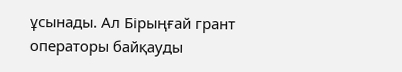ұсынады. Ал Бірыңғай грант операторы байқауды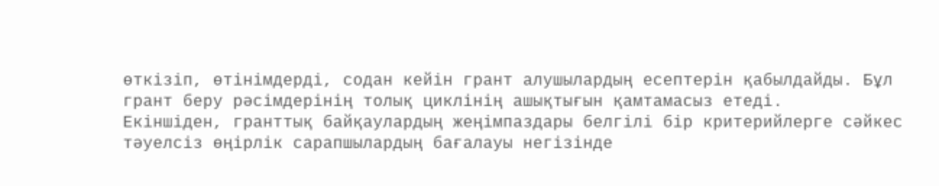өткізіп, өтінімдерді, содан кейін грант алушылардың есептерін қабылдайды. Бұл грант беру рәсімдерінің толық циклінің ашықтығын қамтамасыз етеді.
Екіншіден, гранттық байқаулардың жеңімпаздары белгілі бір критерийлерге сәйкес тәуелсіз өңірлік сарапшылардың бағалауы негізінде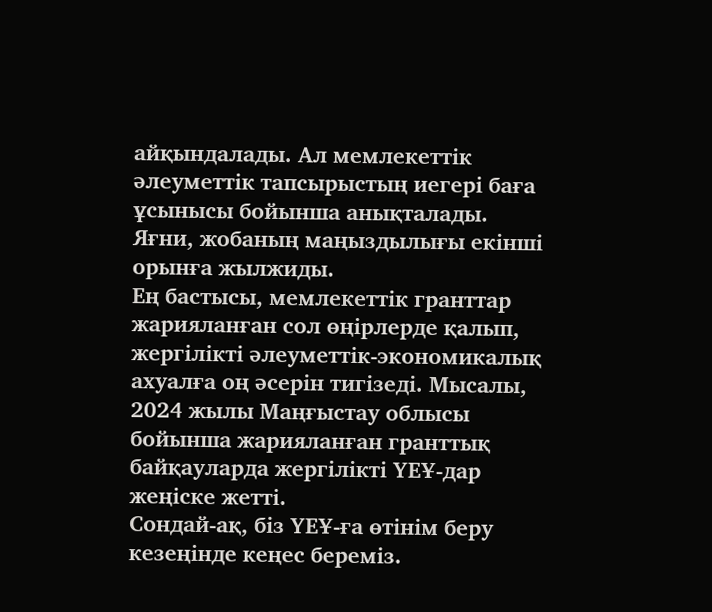айқындалады. Ал мемлекеттік әлеуметтік тапсырыстың иегері баға ұсынысы бойынша анықталады. Яғни, жобаның маңыздылығы екінші орынға жылжиды.
Ең бастысы, мемлекеттік гранттар жарияланған сол өңірлерде қалып, жергілікті әлеуметтік-экономикалық ахуалға оң әсерін тигізеді. Мысалы, 2024 жылы Маңғыстау облысы бойынша жарияланған гранттық байқауларда жергілікті ҮЕҰ-дар жеңіске жетті.
Сондай-ақ, біз ҮЕҰ-ға өтінім беру кезеңінде кеңес береміз.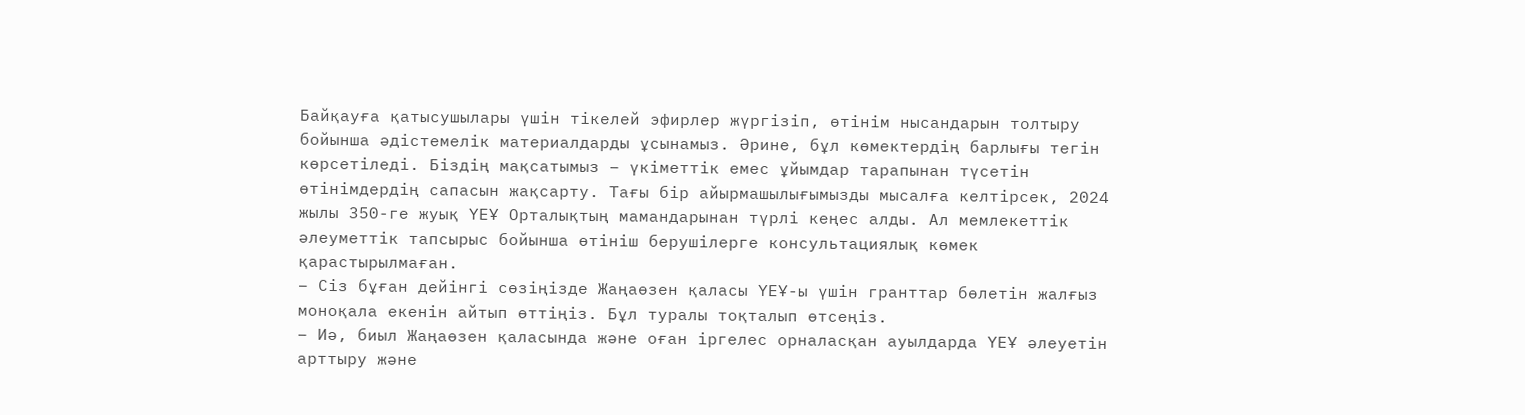Байқауға қатысушылары үшін тікелей эфирлер жүргізіп, өтінім нысандарын толтыру бойынша әдістемелік материалдарды ұсынамыз. Әрине, бұл көмектердің барлығы тегін көрсетіледі. Біздің мақсатымыз – үкіметтік емес ұйымдар тарапынан түсетін өтінімдердің сапасын жақсарту. Тағы бір айырмашылығымызды мысалға келтірсек, 2024 жылы 350-ге жуық ҮЕҰ Орталықтың мамандарынан түрлі кеңес алды. Ал мемлекеттік әлеуметтік тапсырыс бойынша өтініш берушілерге консультациялық көмек қарастырылмаған.
– Сіз бұған дейінгі сөзіңізде Жаңаөзен қаласы ҮЕҰ-ы үшін гранттар бөлетін жалғыз моноқала екенін айтып өттіңіз. Бұл туралы тоқталып өтсеңіз.
– Иә, биыл Жаңаөзен қаласында және оған іргелес орналасқан ауылдарда ҮЕҰ әлеуетін арттыру және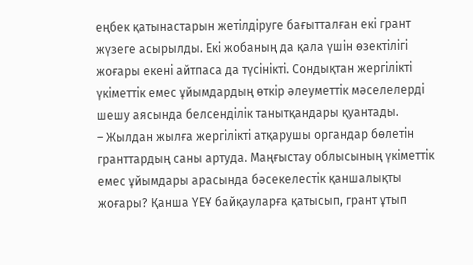еңбек қатынастарын жетілдіруге бағытталған екі грант жүзеге асырылды. Екі жобаның да қала үшін өзектілігі жоғары екені айтпаса да түсінікті. Сондықтан жергілікті үкіметтік емес ұйымдардың өткір әлеуметтік мәселелерді шешу аясында белсенділік танытқандары қуантады.
– Жылдан жылға жергілікті атқарушы органдар бөлетін гранттардың саны артуда. Маңғыстау облысының үкіметтік емес ұйымдары арасында бәсекелестік қаншалықты жоғары? Қанша ҮЕҰ байқауларға қатысып, грант ұтып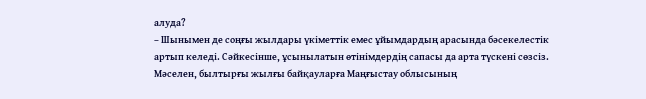алуда?
– Шынымен де соңғы жылдары үкіметтік емес ұйымдардың арасында бәсекелестік артып келеді. Сәйкесінше, ұсынылатын өтінімдердің сапасы да арта түскені сөзсіз. Мәселен, былтырғы жылғы байқауларға Маңғыстау облысының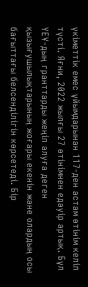үкіметтік емес ұйымдарынан 117-ден астам өтінім келіп түсті. Яғни, 2022 жылғы 27 өтінімнен едәуір артық. Бұл ҮЕҰ-дың гранттарды жеңіп алуға деген қызығушылықтарының жоғары екенін және олардың осы бағыттағы белсенділігін көрсетеді. Бір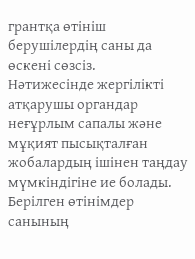грантқа өтініш берушілердің саны да өскені сөзсіз.
Нәтижесінде жергілікті атқарушы органдар неғұрлым сапалы және мұқият пысықталған жобалардың ішінен таңдау мүмкіндігіне ие болады. Берілген өтінімдер санының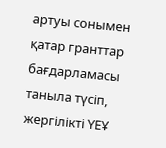артуы сонымен қатар гранттар бағдарламасы таныла түсіп, жергілікті ҮЕҰ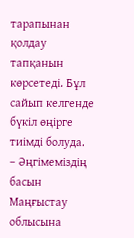тарапынан қолдау тапқанын көрсетеді. Бұл сайып келгенде бүкіл өңірге тиімді болуда.
– Әңгімеміздің басын Маңғыстау облысына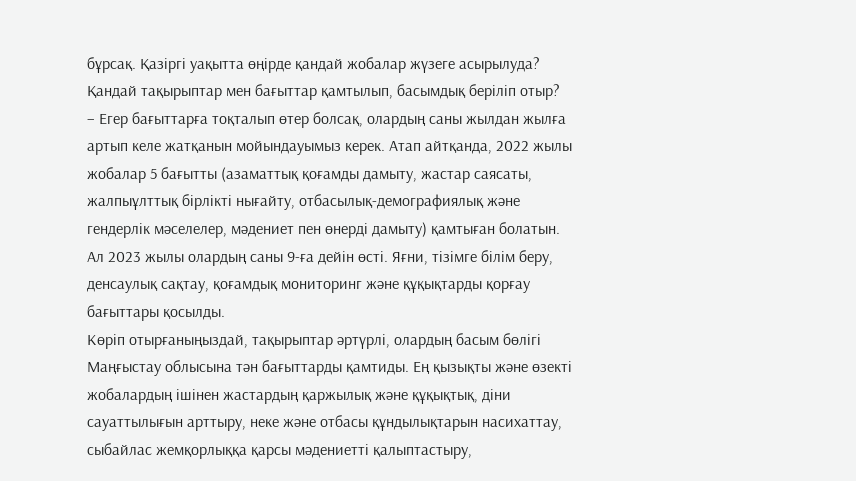бұрсақ. Қазіргі уақытта өңірде қандай жобалар жүзеге асырылуда? Қандай тақырыптар мен бағыттар қамтылып, басымдық беріліп отыр?
– Егер бағыттарға тоқталып өтер болсақ, олардың саны жылдан жылға артып келе жатқанын мойындауымыз керек. Атап айтқанда, 2022 жылы жобалар 5 бағытты (азаматтық қоғамды дамыту, жастар саясаты, жалпыұлттық бірлікті нығайту, отбасылық-демографиялық және гендерлік мәселелер, мәдениет пен өнерді дамыту) қамтыған болатын. Ал 2023 жылы олардың саны 9-ға дейін өсті. Яғни, тізімге білім беру, денсаулық сақтау, қоғамдық мониторинг және құқықтарды қорғау бағыттары қосылды.
Көріп отырғаныңыздай, тақырыптар әртүрлі, олардың басым бөлігі Маңғыстау облысына тән бағыттарды қамтиды. Ең қызықты және өзекті жобалардың ішінен жастардың қаржылық және құқықтық, діни сауаттылығын арттыру, неке және отбасы құндылықтарын насихаттау, сыбайлас жемқорлыққа қарсы мәдениетті қалыптастыру,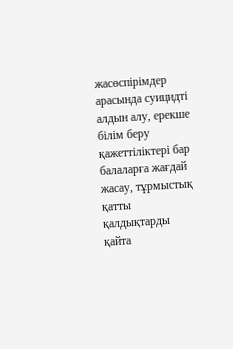жасөспірімдер арасында суицидті алдын алу, ерекше білім беру қажеттіліктері бар балаларға жағдай жасау, тұрмыстық қатты қалдықтарды қайта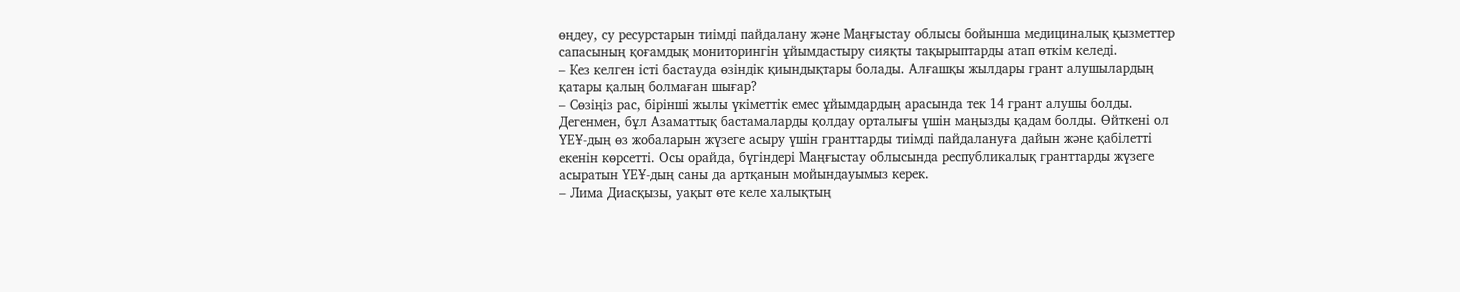өңдеу, су ресурстарын тиімді пайдалану және Маңғыстау облысы бойынша медициналық қызметтер сапасының қоғамдық мониторингін ұйымдастыру сияқты тақырыптарды атап өткім келеді.
– Кез келген істі бастауда өзіндік қиындықтары болады. Алғашқы жылдары грант алушылардың қатары қалың болмаған шығар?
– Сөзіңіз рас, бірінші жылы үкіметтік емес ұйымдардың арасында тек 14 грант алушы болды. Дегенмен, бұл Азаматтық бастамаларды қолдау орталығы үшін маңызды қадам болды. Өйткені ол ҮЕҰ-дың өз жобаларын жүзеге асыру үшін гранттарды тиімді пайдалануға дайын және қабілетті екенін көрсетті. Осы орайда, бүгіндері Маңғыстау облысында республикалық гранттарды жүзеге асыратын ҮЕҰ-дың саны да артқанын мойындауымыз керек.
– Лима Диасқызы, уақыт өте келе халықтың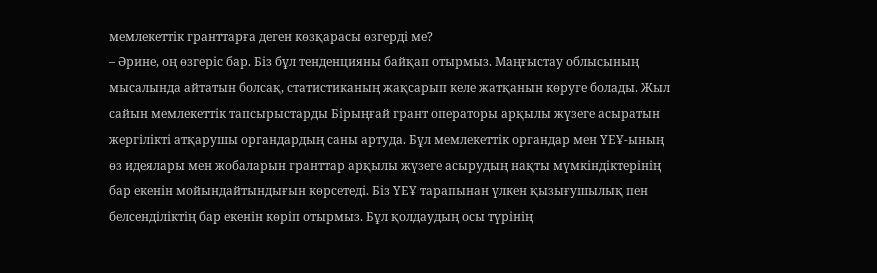мемлекеттік гранттарға деген көзқарасы өзгерді ме?
– Әрине, оң өзгеріс бар. Біз бұл тенденцияны байқап отырмыз. Маңғыстау облысының мысалында айтатын болсақ, статистиканың жақсарып келе жатқанын көруге болады. Жыл сайын мемлекеттік тапсырыстарды Бірыңғай грант операторы арқылы жүзеге асыратын жергілікті атқарушы органдардың саны артуда. Бұл мемлекеттік органдар мен ҮЕҰ-ының өз идеялары мен жобаларын гранттар арқылы жүзеге асырудың нақты мүмкіндіктерінің бар екенін мойындайтындығын көрсетеді. Біз ҮЕҰ тарапынан үлкен қызығушылық пен белсенділіктің бар екенін көріп отырмыз. Бұл қолдаудың осы түрінің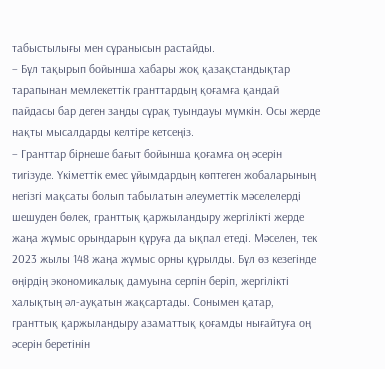табыстылығы мен сұранысын растайды.
– Бұл тақырып бойынша хабары жоқ қазақстандықтар тарапынан мемлекеттік гранттардың қоғамға қандай пайдасы бар деген заңды сұрақ туындауы мүмкін. Осы жерде нақты мысалдарды келтіре кетсеңіз.
– Гранттар бірнеше бағыт бойынша қоғамға оң әсерін тигізуде. Үкіметтік емес ұйымдардың көптеген жобаларының негізгі мақсаты болып табылатын әлеуметтік мәселелерді шешуден бөлек, гранттық қаржыландыру жергілікті жерде жаңа жұмыс орындарын құруға да ықпал етеді. Мәселен, тек 2023 жылы 148 жаңа жұмыс орны құрылды. Бұл өз кезегінде өңірдің экономикалық дамуына серпін беріп, жергілікті халықтың әл-ауқатын жақсартады. Сонымен қатар, гранттық қаржыландыру азаматтық қоғамды нығайтуға оң әсерін беретінін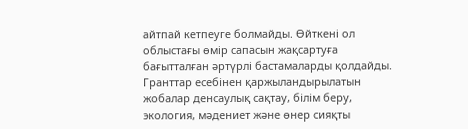айтпай кетпеуге болмайды. Өйткені ол облыстағы өмір сапасын жақсартуға бағытталған әртүрлі бастамаларды қолдайды. Гранттар есебінен қаржыландырылатын жобалар денсаулық сақтау, білім беру, экология, мәдениет және өнер сияқты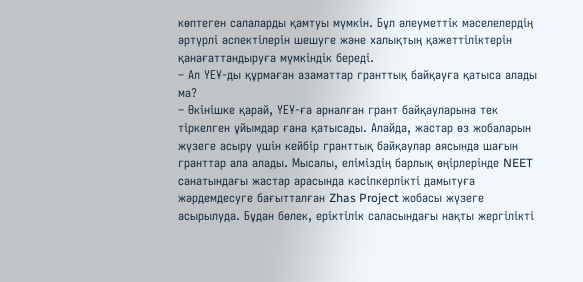көптеген салаларды қамтуы мүмкін. Бұл әлеуметтік мәселелердің әртүрлі аспектілерін шешуге және халықтың қажеттіліктерін қанағаттандыруға мүмкіндік береді.
– Ал ҮЕҰ-ды құрмаған азаматтар гранттық байқауға қатыса алады ма?
– Өкінішке қарай, ҮЕҰ-ға арналған грант байқауларына тек тіркелген ұйымдар ғана қатысады. Алайда, жастар өз жобаларын жүзеге асыру үшін кейбір гранттық байқаулар аясында шағын гранттар ала алады. Мысалы, еліміздің барлық өңірлерінде NEET санатындағы жастар арасында кәсіпкерлікті дамытуға жәрдемдесуге бағытталған Zhas Project жобасы жүзеге асырылуда. Бұдан бөлек, еріктілік саласындағы нақты жергілікті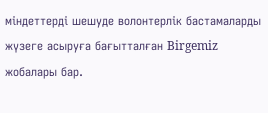міндеттерді шешуде волонтерлік бастамаларды жүзеге асыруға бағытталған Birgemiz жобалары бар.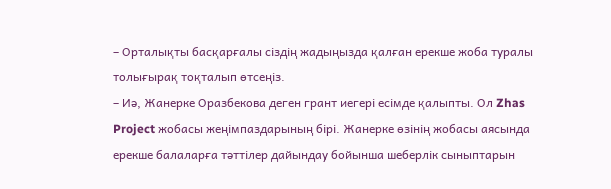– Орталықты басқарғалы сіздің жадыңызда қалған ерекше жоба туралы толығырақ тоқталып өтсеңіз.
– Иә, Жанерке Оразбекова деген грант иегері есімде қалыпты. Ол Zhas Project жобасы жеңімпаздарының бірі. Жанерке өзінің жобасы аясында ерекше балаларға тәттілер дайындау бойынша шеберлік сыныптарын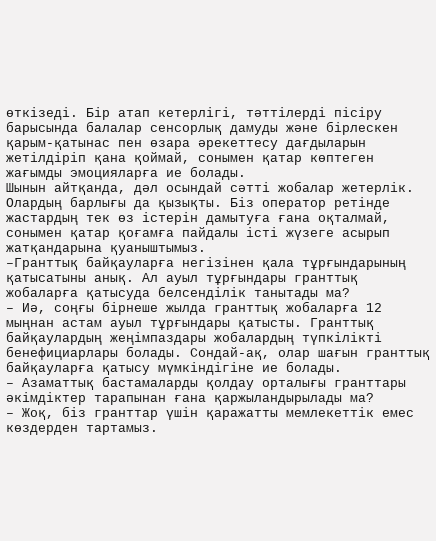өткізеді. Бір атап кетерлігі, тәттілерді пісіру барысында балалар сенсорлық дамуды және бірлескен қарым-қатынас пен өзара әрекеттесу дағдыларын жетілдіріп қана қоймай, сонымен қатар көптеген жағымды эмоцияларға ие болады.
Шынын айтқанда, дәл осындай сәтті жобалар жетерлік. Олардың барлығы да қызықты. Біз оператор ретінде жастардың тек өз істерін дамытуға ғана оқталмай, сонымен қатар қоғамға пайдалы істі жүзеге асырып жатқандарына қуаныштымыз.
–Гранттық байқауларға негізінен қала тұрғындарының қатысатыны анық. Ал ауыл тұрғындары гранттық жобаларға қатысуда белсенділік танытады ма?
– Иә, соңғы бірнеше жылда гранттық жобаларға 12 мыңнан астам ауыл тұрғындары қатысты. Гранттық байқаулардың жеңімпаздары жобалардың түпкілікті бенефициарлары болады. Сондай-ақ, олар шағын гранттық байқауларға қатысу мүмкіндігіне ие болады.
– Азаматтық бастамаларды қолдау орталығы гранттары әкімдіктер тарапынан ғана қаржыландырылады ма?
– Жоқ, біз гранттар үшін қаражатты мемлекеттік емес көздерден тартамыз.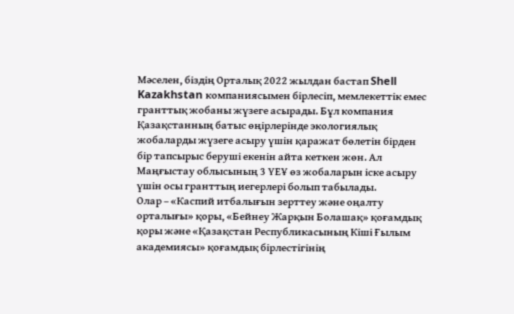Мәселен, біздің Орталық 2022 жылдан бастап Shell Kazakhstan компаниясымен бірлесіп, мемлекеттік емес гранттық жобаны жүзеге асырады. Бұл компания Қазақстанның батыс өңірлерінде экологиялық жобаларды жүзеге асыру үшін қаражат бөлетін бірден бір тапсырыс беруші екенін айта кеткен жөн. Ал Маңғыстау облысының 3 ҮЕҰ өз жобаларын іске асыру үшін осы гранттың иегерлері болып табылады.
Олар – «Каспий итбалығын зерттеу және оңалту орталығы» қоры, «Бейнеу Жарқын Болашақ» қоғамдық қоры және «Қазақстан Республикасының Кіші Ғылым академиясы» қоғамдық бірлестігінің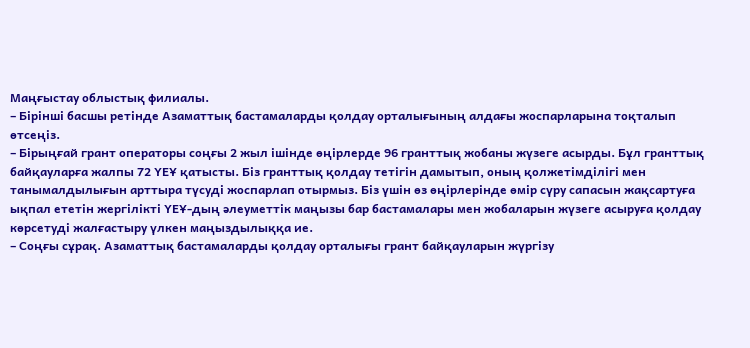Маңғыстау облыстық филиалы.
– Бірінші басшы ретінде Азаматтық бастамаларды қолдау орталығының алдағы жоспарларына тоқталып өтсеңіз.
– Бірыңғай грант операторы соңғы 2 жыл ішінде өңірлерде 96 гранттық жобаны жүзеге асырды. Бұл гранттық байқауларға жалпы 72 ҮЕҰ қатысты. Біз гранттық қолдау тетігін дамытып, оның қолжетімділігі мен танымалдылығын арттыра түсуді жоспарлап отырмыз. Біз үшін өз өңірлерінде өмір сүру сапасын жақсартуға ықпал ететін жергілікті ҮЕҰ-дың әлеуметтік маңызы бар бастамалары мен жобаларын жүзеге асыруға қолдау көрсетуді жалғастыру үлкен маңыздылыққа ие.
– Соңғы сұрақ. Азаматтық бастамаларды қолдау орталығы грант байқауларын жүргізу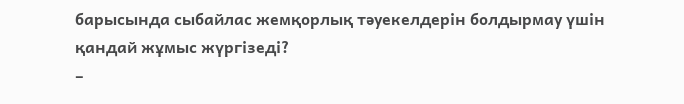барысында сыбайлас жемқорлық тәуекелдерін болдырмау үшін қандай жұмыс жүргізеді?
–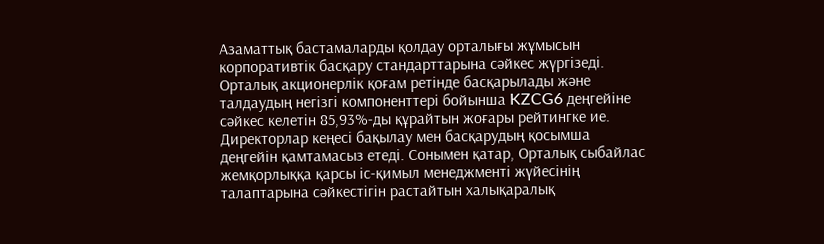Азаматтық бастамаларды қолдау орталығы жұмысын корпоративтік басқару стандарттарына сәйкес жүргізеді. Орталық акционерлік қоғам ретінде басқарылады және талдаудың негізгі компоненттері бойынша KZCG6 деңгейіне сәйкес келетін 85,93%-ды құрайтын жоғары рейтингке ие.
Директорлар кеңесі бақылау мен басқарудың қосымша деңгейін қамтамасыз етеді. Сонымен қатар, Орталық сыбайлас жемқорлыққа қарсы іс-қимыл менеджменті жүйесінің талаптарына сәйкестігін растайтын халықаралық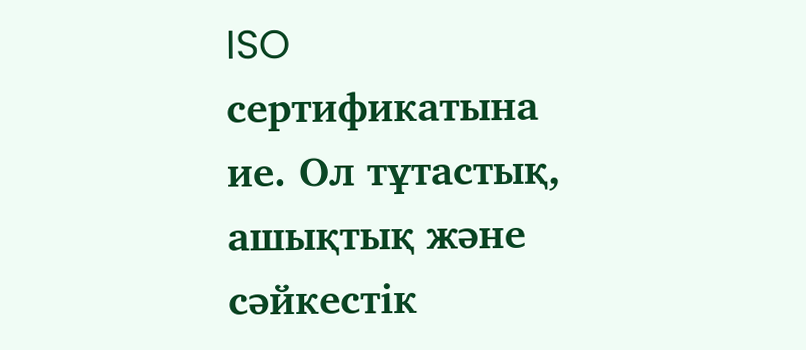ISO сертификатына ие. Ол тұтастық, ашықтық және сәйкестік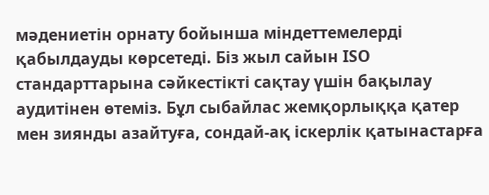мәдениетін орнату бойынша міндеттемелерді қабылдауды көрсетеді. Біз жыл сайын ISO стандарттарына сәйкестікті сақтау үшін бақылау аудитінен өтеміз. Бұл сыбайлас жемқорлыққа қатер мен зиянды азайтуға, сондай-ақ іскерлік қатынастарға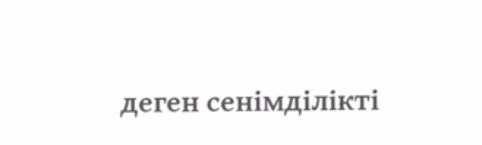деген сенімділікті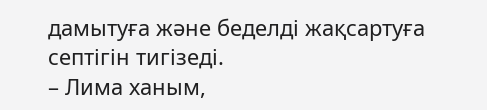дамытуға және беделді жақсартуға септігін тигізеді.
– Лима ханым,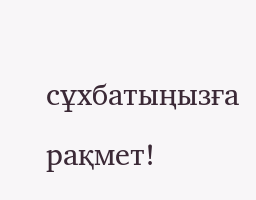сұхбатыңызға рақмет!